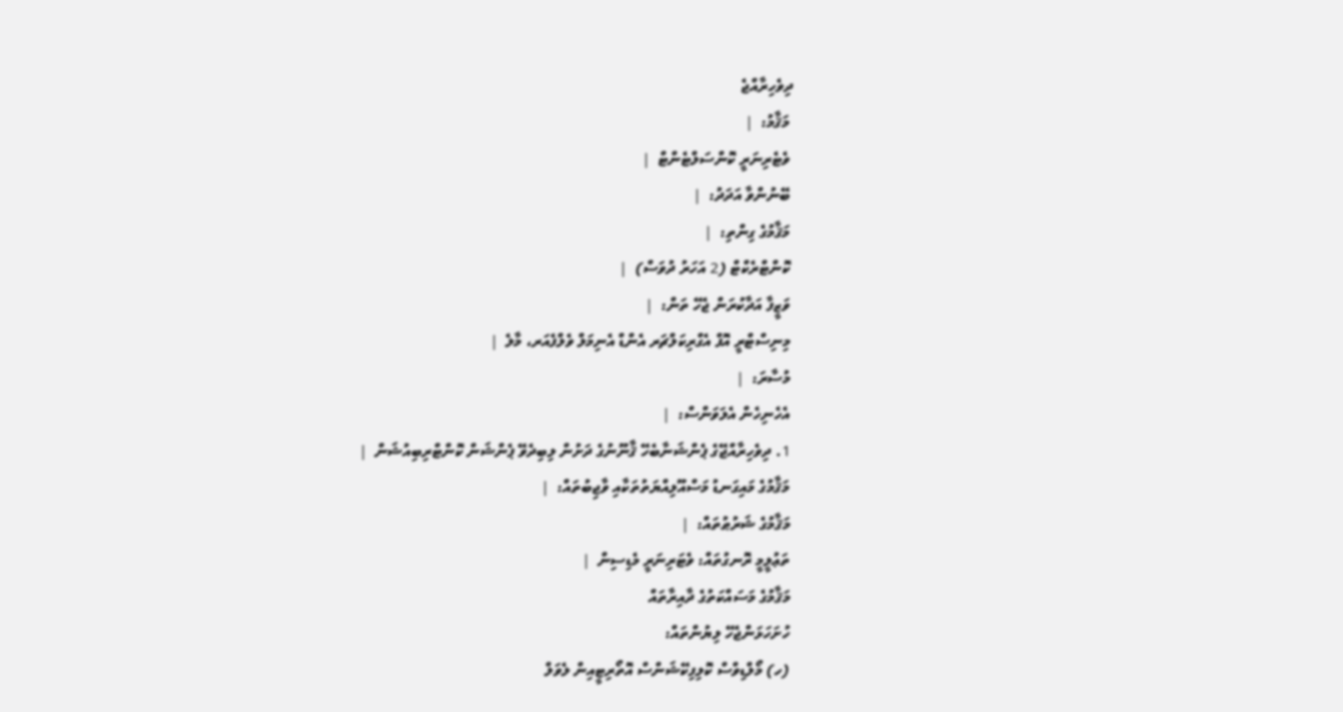ދިވެހިރާއްޖެ
 މަޤާމު:  |
 ވެޓެރިނަރީ ކޮންސަލްޓެންޓް  |
 ބޭނުންވާ އަދަދު:  |
 މަޤާމުގެ ގިންތި:  |
 ކޮންޓްރެކްޓް (2 އަހަރު ދުވަސް)  |
 ވަޒީފާ އަދާކުރަން ޖެހޭ ތަން:  |
 މިނިސްޓްރީ އޮފް އެގްރިކަލްޗަރ އެންޑް އެނިމަލް ވެލްފެއަރ، މާލެ  |
 މުސާރަ:  |
 އެހެނިހެން އެލަވަންސް:  |
 1. ދިވެހިރާއްޖޭގެ ޕެންޝަނާބެހޭ ޤާނޫނުގެ ދަށުން ލިބިދެވޭ ޕެންޝަން ކޮންޓްރިބިއުޝަން  |
 މަޤާމުގެ މައިގަނޑު މަސްއޫލިއްޔަތުތަކާއި ވާޖިބުތައް:  |
 މަޤާމުގެ ޝަރުޠުތައް:  |
 ތަޢުލީމީ ރޮނގުތައް: ވެޓަރިނަރީ މެޑިސިން  |
 މަޤާމުގެ މަސައްކަތުގެ ދާއިރާތައް
 ހުށަހަޅަންޖެހޭ ލިޔުންތައް:
 (ހ) މޯލްޑިވްސް ކޮލިފިކޭޝަންސް އޮތޯރިޓީއިން ލެވަލް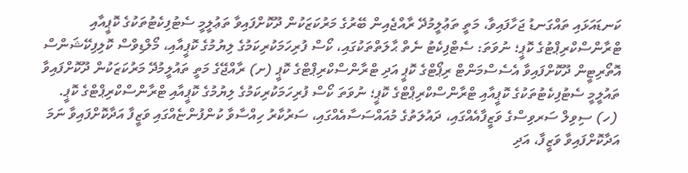ކަނޑައަޅައި ތައްގަނޑު ޖަހާފައިވާ، މަތީ ތަޢުލީމުދޭ ރާއްޖެއިން ބޭރުގެ މަރުކަޒަކުން ދޫކޮށްފައިވާ ތަޢުލީމީ ސެޓުފިކެޓުތަކުގެ ކޮޕީއާއި ޓްރާންސްކްރިޕްޓުގެ ކޮޕީ؛ ނުވަތަ: ސެޓްފިކެޓު ނެތް ޙާލަތްތަކުގައި، ކޯސް ފުރިހަމަކުރިކަމުގެ ލިޔުމުގެ ކޮޕީއާއި، މޯލްޑިވްސް ކޮލިފިކޭޝަންސް އޮތޯރިޓީން ދޫކޮށްފައިވާ އެސެސްމަންޓް ރިޕޯޓްގެ ކޮޕީ އަދި ޓްރާންސްކްރިޕްޓްގެ ކޮޕީ (ށ) ރާއްޖޭގެ މަތީ ތައުލީމުދޭ މަރުކަޒަކުން ދޫކޮށްފައިވާ ތައުލީމީ ސެޓުފިކެޓުތަކުގެ ކޮޕީއާއި ޓްރާންސްކްރިޕްޓްގެ ކޮޕީ؛ ނުވަތަ ކޯސް ފުރިހަމަކުރިކަމުގެ ލިޔުމުގެ ކޮޕީއާއި ޓްރާންސްކްރިޕްޓްގެ ކޮޕީ.
 (ހ) ސިވިލް ސަރވިސްގެ ވަޒީފާއެއްގައި، ދައުލަތުގެ މުއައްސަސާއެއްގައި، ސަރުކާރު ހިއްސާވާ ކުންފުންޏެއްގައި ވަޒީފާ އަދާކޮށްފައިވާ ނަމަ އަދާކޮށްފައިވާ ވަޒީފާ، އަދި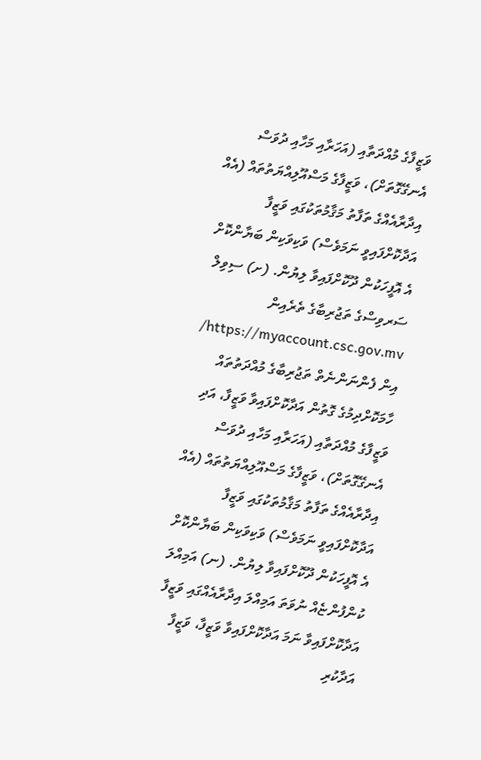ވަޒީފާގެ މުއްދަތާއި (އަހަރާއި މަހާއި ދުވަސް އެނގޭގޮތަށް)، ވަޒީފާގެ މަސްއޫލިއްޔަތުތައް (އެއް އިދާރާއެއްގެ ތަފާތު މަޤާމުތަކުގައި ވަޒީފާ އަދާކޮށްފައިވީ ނަމަވެސް) ވަކިވަކިން ބަޔާންކޮށް އެ އޮފީހަކުން ދޫކޮށްފައިވާ ލިޔުން. (ށ) ސިވިލް ސަރވިސްގެ ތަޖުރިބާގެ ތެރެއިން https://myaccount.csc.gov.mv/ އިން ފެންނަންނެތް ތަޖުރިބާގެ މުއްދަތުތައް ހާމަކޮށްދިމުގެ ގޮތުން އަދާކޮށްފައިވާ ވަޒީފާ، އަދި ވަޒީފާގެ މުއްދަތާއި (އަހަރާއި މަހާއި ދުވަސް އެނގޭގޮތަށް)، ވަޒީފާގެ މަސްއޫލިއްޔަތުތައް (އެއް އިދާރާއެއްގެ ތަފާތު މަޤާމުތަކުގައި ވަޒީފާ އަދާކޮށްފައިވީ ނަމަވެސް) ވަކިވަކިން ބަޔާންކޮށް އެ އޮފީހަކުން ދޫކޮށްފައިވާ ލިޔުން. (ނ) އަމިއްލަ ކުންފުންޏެއް ނުވަތަ އަމިއްލަ އިދާރާއެއްގައި ވަޒީފާ އަދާކޮށްފައިވާ ނަމަ އަދާކޮށްފައިވާ ވަޒީފާ، ވަޒީފާ އަދާކުރި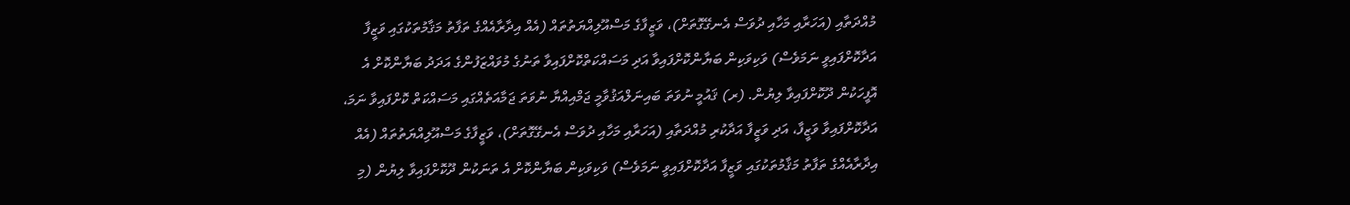މުއްދަތާއި (އަހަރާއި މަހާއި ދުވަސް އެނގޭގޮތަށް)، ވަޒީފާގެ މަސްއޫލިއްޔަތުތައް (އެއް އިދާރާއެއްގެ ތަފާތު މަޤާމުތަކުގައި ވަޒީފާ އަދާކޮށްފައިވީ ނަމަވެސް) ވަކިވަކިން ބަޔާންކޮށްފައިވާ އަދި މަސައްކަތްކޮށްފައިވާ ތަނުގެ މުވައްޒަފުންގެ އަދަދު ބަޔާންކޮށް އެ އޮފީހަކުން ދޫކޮށްފައިވާ ލިޔުން. (ރ) ޤައުމީ ނުވަތަ ބައިނަލްއަޤުވާމީ ޖަމްއިއްޔާ ނުވަތަ ޖަމާއަތެއްގައި މަސައްކަތް ކޮށްފައިވާ ނަމަ، އަދާކޮށްފައިވާ ވަޒީފާ، އަދި ވަޒީފާ އަދާކުރި މުއްދަތާއި (އަހަރާއި މަހާއި ދުވަސް އެނގޭގޮތަށް)، ވަޒީފާގެ މަސްއޫލިއްޔަތުތައް (އެއް އިދާރާއެއްގެ ތަފާތު މަޤާމުތަކުގައި ވަޒީފާ އަދާކޮށްފައިވީ ނަމަވެސް) ވަކިވަކިން ބަޔާންކޮށް އެ ތަނަކުން ދޫކޮށްފައިވާ ލިޔުން (މި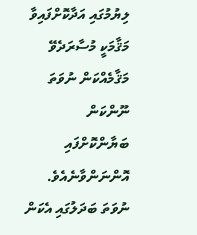ލިޔުމުގައި އަދާކޮށްފައިވާ މަޤާމަކީ މުސާރަދެވޭ މަޤާމެއްކަން ނުވަތަ ނޫންކަން ބަޔާންކޮށްފައި އޮންނަންވާނެއެވެ. ނުވަތަ ބަދަލުގައި އެކަން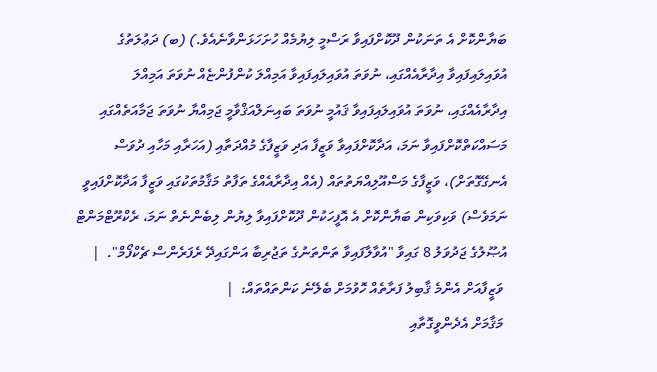ބަޔާންކޮށް އެ ތަނަކުން ދޫކޮށްފައިވާ ރަސްމީ ލިޔުމެއް ހުށަހަޅަންވާނެއެވެ.) (ބ) ދަޢުލަތުގެ އުވައިލައިފައިވާ އިދާރާއެއްގައި، ނުވަތަ އުވައިލައިފައިވާ އަމިއްލަ ކުންފުންޏެއް ނުވަތަ އަމިއްލަ އިދާރާއެއްގައި، ނުވަތަ އުވައިލައިފައިވާ ޤައުމީ ނުވަތަ ބައިނަލްއަޤްވާމީ ޖަމިއްޔާ ނުވަތަ ޖަމާއަތެއްގައި މަސައްކަތްކޮށްފައިވާ ނަމަ، އަދާކޮށްފައިވާ ވަޒީފާ އަދި ވަޒީފާގެ މުއްދަތާއި (އަހަރާއި މަހާއި ދުވަސް އެނގޭގޮތަށް)، ވަޒީފާގެ މަސްއޫލިއްޔަތުތައް (އެއް އިދާރާއެއްގެ ތަފާތު މަޤާމުތަކުގައި ވަޒީފާ އަދާކޮށްފައިވީ ނަމަވެސް) ވަކިވަކިން ބަޔާންކޮށް އެ އޮފީހަކުން ދޫކޮށްފައިވާ ލިޔުން ލިބެންނެތް ނަމަ، ރެކްރޫޓްމަންޓް އުޞޫލުގެ ޖަދުވަލު 8 ގައިވާ "އުވާލާފައިވާ ތަންތަނުގެ ތަޖުރިބާ އަންގައިދޭ ރެފަރެންސް ޗެކްފޯމް".  |
 ވަޒީފާއަށް އެންމެ ޤާބިލު ފަރާތެއް ހޮވުމަށް ބެލޭނެ ކަންތައްތައް:  |
 މަޤާމަށް އެދެންވީގޮތާއި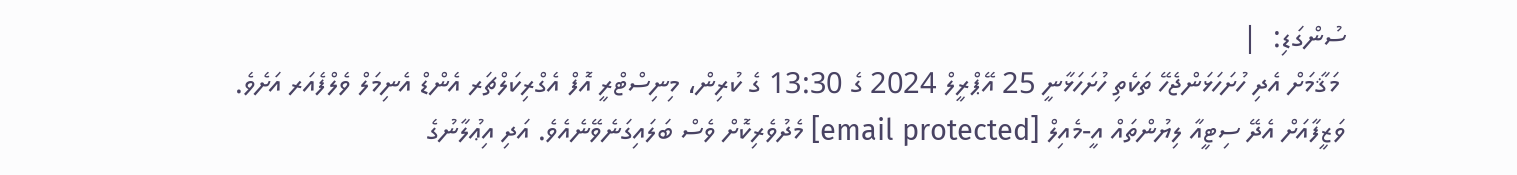ސުންގަޑި:  |
 މަޤާމަށް އެދި ހުށަހަޅަންޖެހޭ ތަކެތި ހުށަހަޅާނީ 25 އޭޕްރީލް 2024 ގެ 13:30 ގެ ކުރިން، މިނިސްޓްރީ އޮފް އެގްރިކަލްޗަރ އެންޑް އެނިމަލް ވެލްފެއަރ އަށެވެ. ވަޒީފާއަށް އެދޭ ސިޓީއާ ލިޔުންތައް އީ-މެއިލް [email protected] މެދުވެރިކޮށް ވެސް ބަލައިގަނެވޭނެއެވެ. އަދި އިޢުލާނުގެ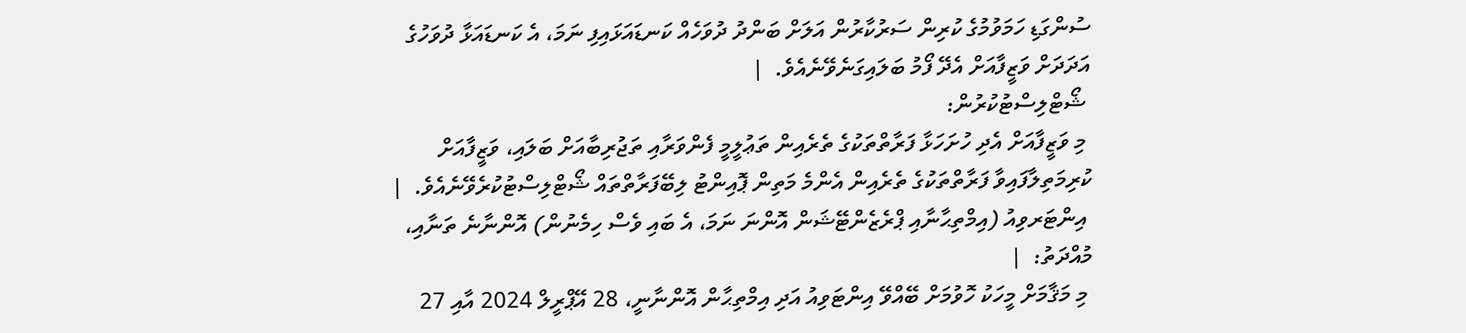ސުންގަޑި ހަމަވުމުގެ ކުރިން ސަރުކާރުން އަލަށް ބަންދު ދުވަހެއް ކަނޑައަޅައިފި ނަމަ، އެ ކަނޑައަޅާ ދުވަހުގެ އަދަދަށް ވަޒީފާއަށް އެދޭ ފޯމު ބަލައިގަނެވޭނެއެވެ.  |
 ޝޯޓްލިސްޓުކުރުން:
 މި ވަޒީފާއަށް އެދި ހުށަހަޅާ ފަރާތްތަކުގެ ތެރެއިން ތަޢުލީމީ ފެންވަރާއި ތަޖުރިބާއަށް ބަލައި، ވަޒީފާއަށް ކުރިމަތިލާފައިވާ ފަރާތްތަކުގެ ތެރެއިން އެންމެ މަތިން ޕޮއިންޓު ލިބޭފަރާތްތައް ޝޯޓްލިސްޓުކުރެވޭނެއެވެ.  |
 އިންޓަރވިއު (އިމްތިޙާނާއި ޕްރެޒެންޓޭޝަން އޮންނަ ނަމަ، އެ ބައި ވެސް ހިމެނުން) އޮންނާނެ ތަނާއި، މުއްދަތު:  |
 މި މަޤާމަށް މީހަކު ހޮވުމަށް ބޭއްވޭ އިންޓަވިއު އަދި އިމްތިޙާން އޮންނާނީ، 28 އޭޕްރީލް 2024 އާއި 27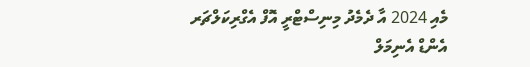މެއި 2024 އާ ދެމެދު މިނިސްޓްރީ އޮފް އެގްރިކަލްޗަރ އެންޑް އެނިމަލް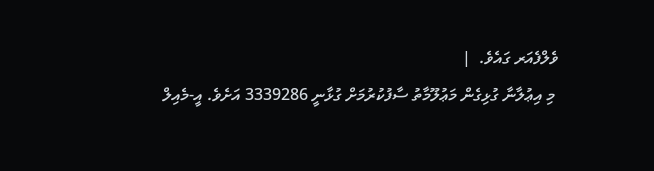ވެލްފެއަރ ގައެވެ.  |
 މި އިޢުލާނާ ގުޅިގެން މަޢުލޫމާތު ސާފުކުރުމަށް ގުޅާނީ 3339286 އަށެވެ. އީ-މެއިލް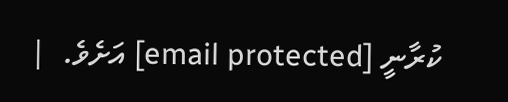ކުރާނީ [email protected] އަށެވެ.  |